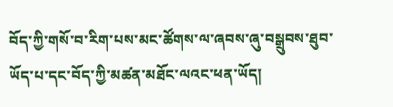བོད་ཀྱི་གསོ་བ་རིག་པས་མང་ཚོགས་ལ་ཞབས་ཞུ་བསྒྲུབས་ཐུབ་ཡོད་པ་དང་བོད་ཀྱི་མཚན་མཐོང་ལའང་ཕན་ཡོད།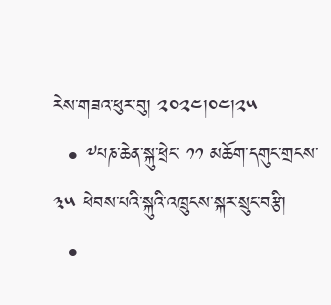རེས་གཟའ་ཕུར་བུ། ༢༠༢༤།༠༤།༢༥
  • ༸པཎ་ཆེན་སྐུ་ཕྲེང་ ༡༡ མཆོག་དགུང་གྲངས་ ༣༥ ཕེབས་པའི་སྐུའི་འཁྲུངས་སྐར་སྲུང་བརྩི།
  •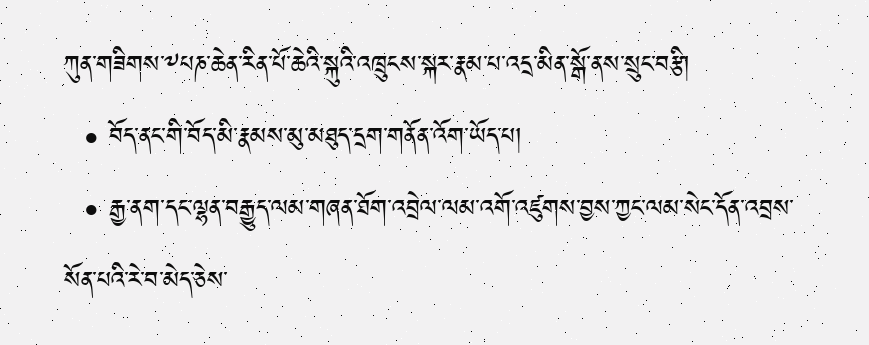ཀུན་གཟིགས་༸པཎ་ཆེན་རིན་པོ་ཆེའི་སྐུའི་འཁྲུངས་སྐར་རྣམ་པ་འདྲ་མིན་སྒོ་ནས་སྲུང་བརྩི།
  • བོད་ནང་གི་བོད་མི་རྣམས་མུ་མཐུད་དྲག་གནོན་འོག་ཡོད་པ།
  • རྒྱ་ནག་དང་ལྷན་བརྒྱུད་ལམ་གཞན་ཐོག་འབྲེལ་ལམ་འགོ་འཛུགས་བྱས་ཀྱང་ལམ་སེང་དོན་འབྲས་སོན་པའི་རེ་བ་མེད་ཅེས་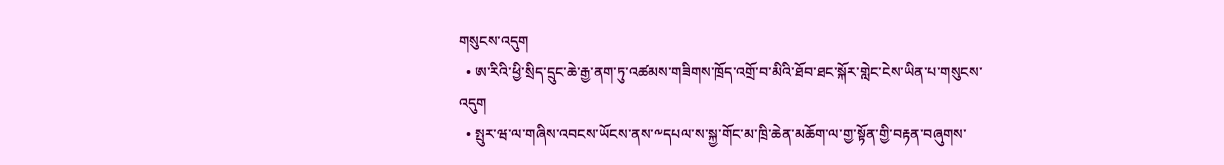གསུངས་འདུག
  • ཨ་རིའི་ཕྱི་སྲིད་དྲུང་ཆེ་རྒྱ་ནག་ཏུ་འཚམས་གཟིགས་ཁྲོད་འགྲོ་བ་མིའི་ཐོབ་ཐང་སྐོར་གླེང་ངེས་ཡིན་པ་གསུངས་འདུག
  • སྤུར་ཝ་ལ་གཞིས་འབངས་ཡོངས་ནས་༸དཔལ་ས་སྐྱ་གོང་མ་ཁྲི་ཆེན་མཆོག་ལ་གྱ་སྟོན་གྱི་བརྟན་བཞུགས་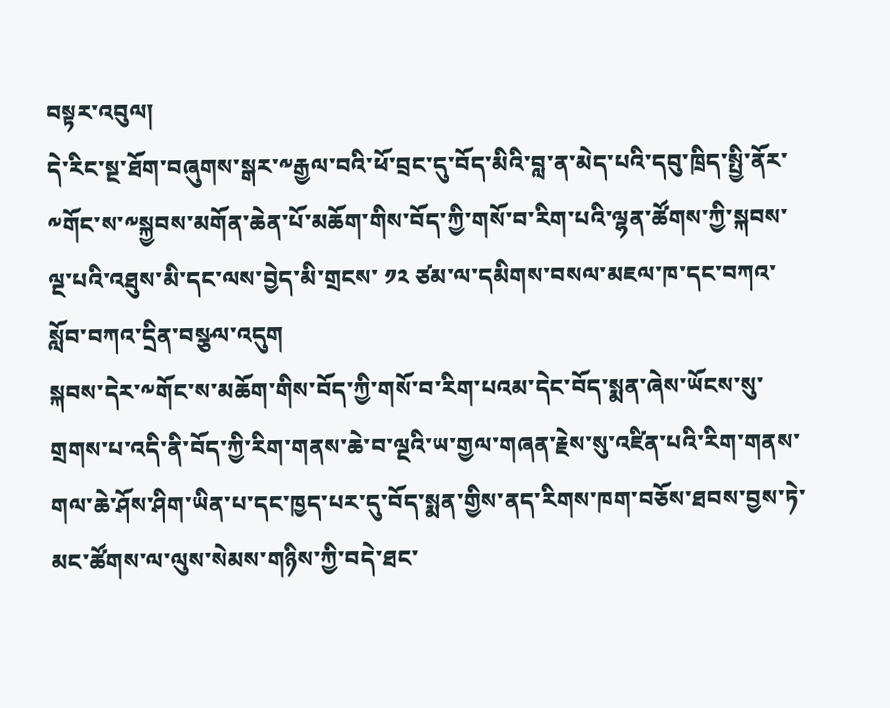བསྟར་འབུལ།
དེ་རིང་སྔ་ཐོག་བཞུགས་སྒར་༸རྒྱལ་བའི་ཕོ་བྲང་དུ་བོད་མིའི་བླ་ན་མེད་པའི་དབུ་ཁྲིད་སྤྱི་ནོར་༸གོང་ས་༸སྐྱབས་མགོན་ཆེན་པོ་མཆོག་གིས་བོད་ཀྱི་གསོ་བ་རིག་པའི་ལྷན་ཚོགས་ཀྱི་སྐབས་ལྔ་པའི་འཐུས་མི་དང་ལས་བྱེད་མི་གྲངས་ ༡༢ ཙམ་ལ་དམིགས་བསལ་མཇལ་ཁ་དང་བཀའ་སློབ་བཀའ་དྲིན་བསྩལ་འདུག
སྐབས་དེར་༸གོང་ས་མཆོག་གིས་བོད་ཀྱི་གསོ་བ་རིག་པའམ་དེང་བོད་སྨན་ཞེས་ཡོངས་སུ་གྲགས་པ་འདི་ནི་བོད་ཀྱི་རིག་གནས་ཆེ་བ་ལྔའི་ཡ་གྱལ་གཞན་རྗེས་སུ་འཛིན་པའི་རིག་གནས་གལ་ཆེ་ཤོས་ཤིག་ཡིན་པ་དང་ཁྱད་པར་དུ་བོད་སྨན་གྱིས་ནད་རིགས་ཁག་བཅོས་ཐབས་བྱས་ཏེ་མང་ཚོགས་ལ་ལུས་སེམས་གཉིས་ཀྱི་བདེ་ཐང་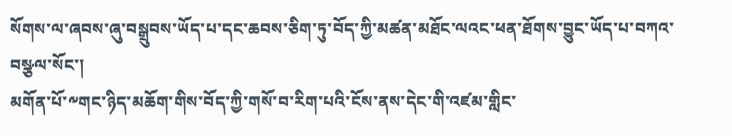སོགས་ལ་ཞབས་ཞུ་བསྒྲུབས་ཡོད་པ་དང་ཆབས་ཅིག་ཏུ་བོད་ཀྱི་མཚན་མཐོང་ལའང་ཕན་ཐོགས་བྱུང་ཡོད་པ་བཀའ་བསྩལ་སོང་།
མགོན་པོ་༸གང་ཉིད་མཆོག་གིས་བོད་ཀྱི་གསོ་བ་རིག་པའི་ངོས་ནས་དེང་གི་འཛམ་གླིང་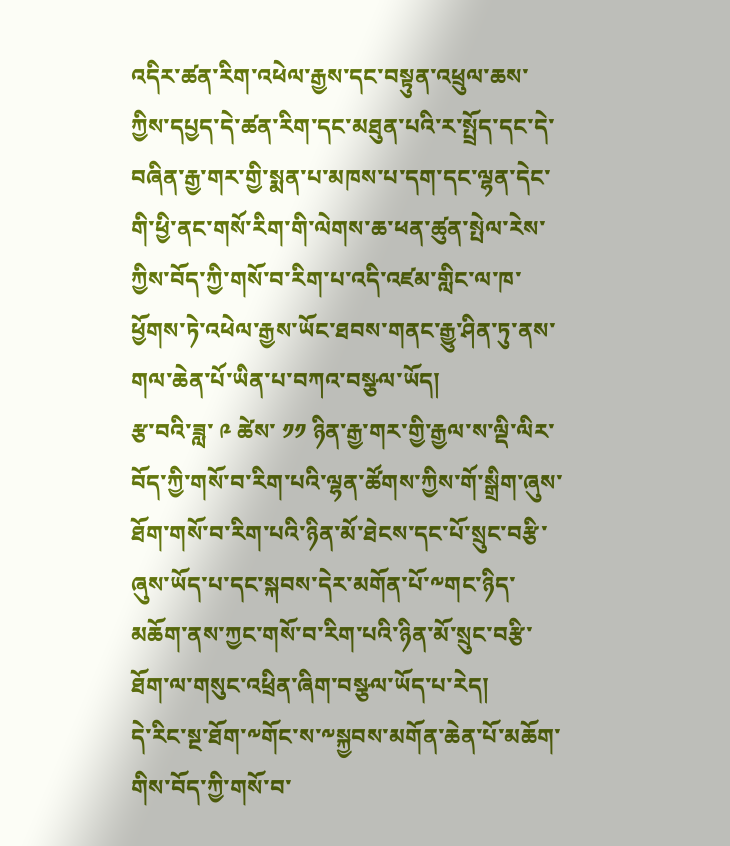འདིར་ཚན་རིག་འཕེལ་རྒྱས་དང་བསྟུན་འཕྲུལ་ཆས་ཀྱིས་དཔྱད་དེ་ཚན་རིག་དང་མཐུན་པའི་ར་སྤྲོད་དང་དེ་བཞིན་རྒྱ་གར་གྱི་སྨན་པ་མཁས་པ་དག་དང་ལྷན་དེང་གི་ཕྱི་ནང་གསོ་རིག་གི་ལེགས་ཆ་ཕན་ཚུན་སྤེལ་རེས་ཀྱིས་བོད་ཀྱི་གསོ་བ་རིག་པ་འདི་འཛམ་གླིང་ལ་ཁ་ཕྱོགས་ཏེ་འཕེལ་རྒྱས་ཡོང་ཐབས་གནང་རྒྱུ་ཤིན་ཏུ་ནས་གལ་ཆེན་པོ་ཡིན་པ་བཀའ་བསྩལ་ཡོད།
རྩ་བའི་ཟླ་ ༩ ཚེས་ ༡༡ ཉིན་རྒྱ་གར་གྱི་རྒྱལ་ས་ལྡི་ལིར་བོད་ཀྱི་གསོ་བ་རིག་པའི་ལྷན་ཚོགས་ཀྱིས་གོ་སྒྲིག་ཞུས་ཐོག་གསོ་བ་རིག་པའི་ཉིན་མོ་ཐེངས་དང་པོ་སྲུང་བརྩི་ཞུས་ཡོད་པ་དང་སྐབས་དེར་མགོན་པོ་༸གང་ཉིད་མཆོག་ནས་ཀྱང་གསོ་བ་རིག་པའི་ཉིན་མོ་སྲུང་བརྩི་ཐོག་ལ་གསུང་འཕྲིན་ཞིག་བསྩལ་ཡོད་པ་རེད།
དེ་རིང་སྔ་ཐོག་༸གོང་ས་༸སྐྱབས་མགོན་ཆེན་པོ་མཆོག་གིས་བོད་ཀྱི་གསོ་བ་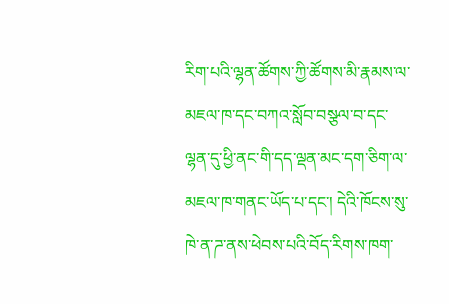རིག་པའི་ལྷན་ཚོགས་ཀྱི་ཚོགས་མི་རྣམས་ལ་མཇལ་ཁ་དང་བཀའ་སློབ་བསྩལ་བ་དང་ལྷན་དུ་ཕྱི་ནང་གི་དད་ལྡན་མང་དག་ཅིག་ལ་མཇལ་ཁ་གནང་ཡོད་པ་དང་། དེའི་ཁོངས་སུ་ཁེ་ན་ཌ་ནས་ཕེབས་པའི་བོད་རིགས་ཁག་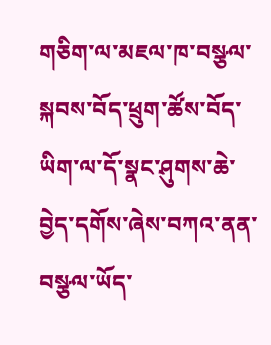གཅིག་ལ་མཇལ་ཁ་བསྩལ་སྐབས་བོད་ཕྲུག་ཚོས་བོད་ཡིག་ལ་དོ་སྣང་ཤུགས་ཆེ་བྱེད་དགོས་ཞེས་བཀའ་ནན་བསྩལ་ཡོད་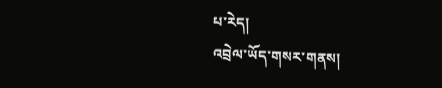པ་རེད།
འབྲེལ་ཡོད་གསར་གནས།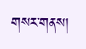གསར་གནས།